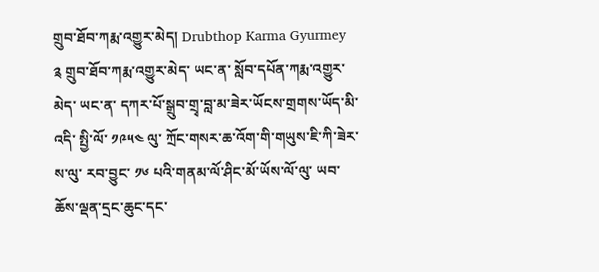གྲུབ་ཐོབ་ཀརྨ་འགྱུར་མེད། Drubthop Karma Gyurmey
༉ གྲུབ་ཐོབ་ཀརྨ་འགྱུར་མེད་ ཡང་ན་ སློབ་དཔོན་ཀརྨ་འགྱུར་མེད་ ཡང་ན་ དཀར་པོ་སྒྲུབ་གྲྭ་བླ་མ་ཟེར་ཡོངས་གྲགས་ཡོད་མི་འདི་ སྤྱི་ལོ་ ༡༩༥༤ ལུ་ ཀྲོང་གསར་ཆ་འོག་གི་གཡུས་ཇི་ཀི་ཟེར་ས་ལུ་ རབ་བྱུང་ ༡༦ པའི་གནམ་ལོ་ཤིང་མོ་ཡོས་ལོ་ལུ་ ཡབ་ཆོས་ལྡན་དྲང་ཆུང་དང་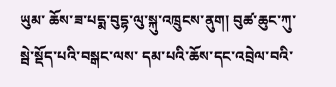ཡུམ་ ཆོས་ཟ་པདྨ་བུདྷ་ལུ་སྐུ་འཁྲུངས་ནུག། བུཚ་ཆུང་ཀུ་སྦེ་སྡོད་པའི་བསྒང་ལས་ དམ་པའི་ཆོས་དང་འབྲེལ་བའི་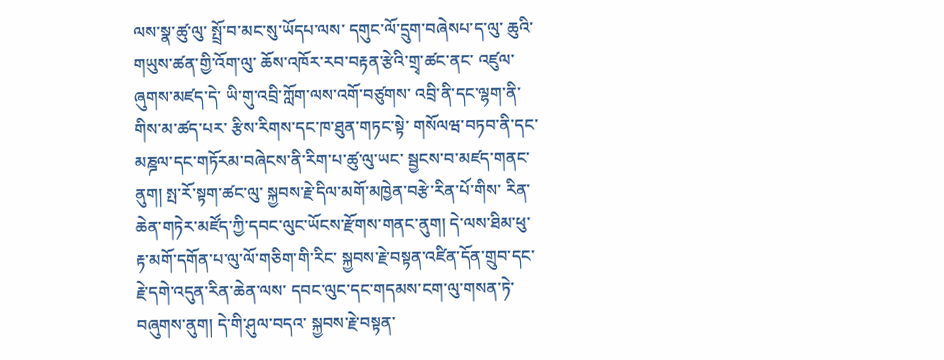ལས་སྣ་ཚུ་ལུ་ སྤྲོ་བ་མང་སུ་ཡོདཔ་ལས་ དགུང་ལོ་དྲུག་བཞེསཔ་ད་ལུ་ ཆུའི་གཡུས་ཚན་གྱི་འོག་ལུ་ ཆོས་འཁོར་རབ་བརྟན་རྩེའི་གྲྭ་ཚང་ནང་ འཛུལ་ཞུགས་མཛད་དེ་ ཡི་གུ་འབྲི་ཀློག་ལས་འགོ་བཙུགས་ འབྲི་ནི་དང་ལྷག་ནི་གིས་མ་ཚད་པར་ རྩིས་རིགས་དང་ཁ་ཐུན་གཏང་སྟེ་ གསོལཝ་བཏབ་ནི་དང་ མཎྜལ་དང་གཏོརམ་བཞེངས་ནི་རིག་པ་ཚུ་ལུ་ཡང་ སྦྱངས་བ་མཛད་གནང་ནུག། སྤ་རོ་སྟག་ཚང་ལུ་ སྐྱབས་རྗེ་དིལ་མགོ་མཁྱེན་བརྩེ་རིན་པོ་གིས་ རིན་ཆེན་གཏེར་མཛོད་ཀྱི་དབང་ལུང་ཡོངས་རྫོགས་གནང་ནུག། དེ་ལས་ཐིམ་ཕུ་རྟ་མགོ་དགོན་པ་ལུ་ལོ་གཅིག་གི་རིང་ སྐྱབས་རྗེ་བསྟན་འཛིན་དོན་གྲུབ་དང་ རྗེ་དགེ་འདུན་རིན་ཆེན་ལས་ དབང་ལུང་དང་གདམས་ངག་ལུ་གསན་ཏེ་བཞུགས་ནུག། དེ་གི་ཤུལ་བདའ་ སྐྱབས་རྗེ་བསྟན་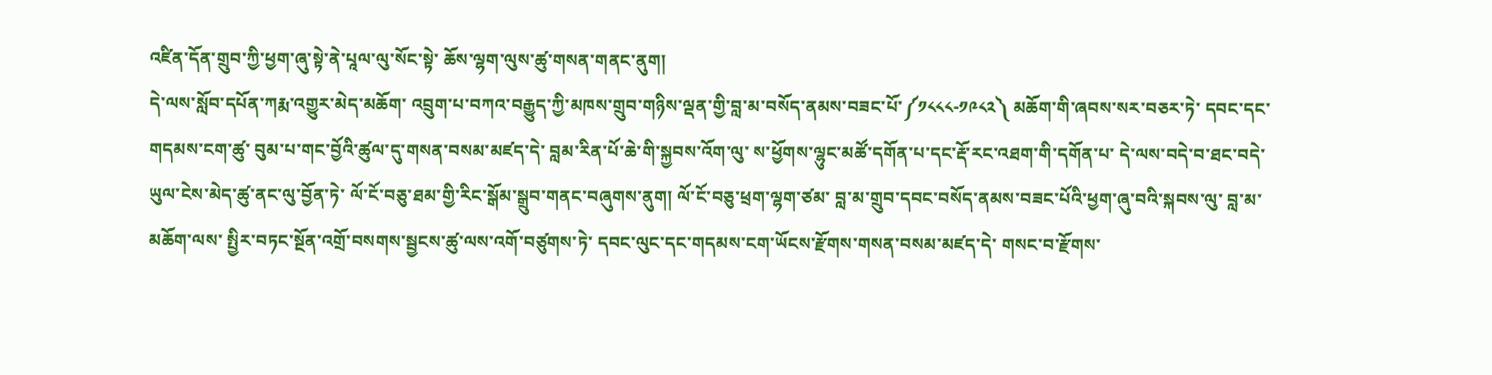འཛིན་དོན་གྲུབ་ཀྱི་ཕྱག་ཞུ་སྟེ་ནེ་པཱལ་ལུ་སོང་སྟེ་ ཆོས་ལྷག་ལུས་ཚུ་གསན་གནང་ནུག།
དེ་ལས་སློབ་དཔོན་ཀརྨ་འགྱུར་མེད་མཆོག་ འབྲུག་པ་བཀའ་བརྒྱུད་ཀྱི་མཁས་གྲུབ་གཉིས་ལྡན་གྱི་བླ་མ་བསོད་ནམས་བཟང་པོ་༼༡༨༨༨-༡༩༨༢༽ མཆོག་གི་ཞབས་སར་བཅར་ཏེ་ དབང་དང་གདམས་ངག་ཚུ་ བུམ་པ་གང་བྱོའི་ཚུལ་དུ་གསན་བསམ་མཛད་དེ་ བླམ་རིན་པོ་ཆེ་གི་སྐྱབས་འོག་ལུ་ ས་ཕྱོགས་ལྷུང་མཚོ་དགོན་པ་དང་རྡོ་རང་འཐག་གི་དགོན་པ་ དེ་ལས་བདེ་བ་ཐང་བདེ་ཡུལ་ངེས་མེད་ཚུ་ནང་ལུ་བྱོན་ཏེ་ ལོ་ངོ་བཅུ་ཐམ་གྱི་རིང་སྒོམ་སྒྲུབ་གནང་བཞུགས་ནུག། ལོ་ངོ་བཅུ་ཕྲག་ལྷག་ཙམ་ བླ་མ་གྲུབ་དབང་བསོད་ནམས་བཟང་པོའི་ཕྱག་ཞུ་བའི་སྐབས་ལུ་ བླ་མ་མཆོག་ལས་ སྤྱིར་བཏང་སྔོན་འགྲོ་བསགས་སྦྱངས་ཚུ་ལས་འགོ་བཙུགས་ཏེ་ དབང་ལུང་དང་གདམས་ངག་ཡོངས་རྫོགས་གསན་བསམ་མཛད་དེ་ གསང་བ་རྫོགས་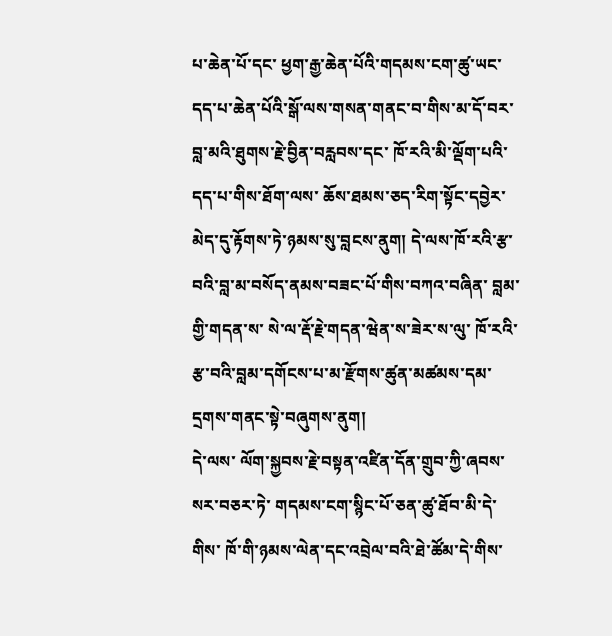པ་ཆེན་པོ་དང་ ཕྱག་རྒྱ་ཆེན་པོའི་གདམས་ངག་ཚུ་ཡང་ དད་པ་ཆེན་པོའི་སྒོ་ལས་གསན་གནང་བ་གིས་མ་དོ་བར་ བླ་མའི་ཐུགས་རྗེ་བྱིན་བརླབས་དང་ ཁོ་རའི་མི་ལྡོག་པའི་དད་པ་གིས་ཐོག་ལས་ ཆོས་ཐམས་ཅད་རིག་སྟོང་དབྱེར་མེད་དུ་རྟོགས་ཏེ་ཉམས་སུ་བླངས་ནུག། དེ་ལས་ཁོ་རའི་རྩ་བའི་བླ་མ་བསོད་ནམས་བཟང་པོ་གིས་བཀའ་བཞིན་ བླམ་གྱི་གདན་ས་ སེ་ལ་རྡོ་རྗེ་གདན་ཝེན་ས་ཟེར་ས་ལུ་ ཁོ་རའི་རྩ་བའི་བླམ་དགོངས་པ་མ་རྫོགས་ཚུན་མཚམས་དམ་དྲགས་གནང་སྟེ་བཞུགས་ནུག།
དེ་ལས་ ལོག་སྐྱབས་རྗེ་བསྟན་འཛིན་དོན་གྲུབ་ཀྱི་ཞབས་སར་བཅར་ཏེ་ གདམས་ངག་སྙིང་པོ་ཅན་ཚུ་ཐོབ་མི་དེ་གིས་ ཁོ་གི་ཉམས་ལེན་དང་འབྲེལ་བའི་ཐེ་ཚོམ་དེ་གིས་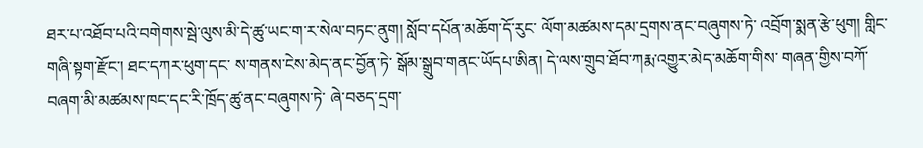ཐར་པ་འཐོབ་པའི་བགེགས་སྦེ་ལུས་མི་དེ་ཚུ་ཡང་ག་ར་སེལ་བཏང་ནུག། སློབ་དཔོན་མཆོག་དོ་རུང་ ལོག་མཚམས་དམ་དྲགས་ནང་བཞུགས་ཏེ་ འབྲོག་སྨན་རྩེ་ཕུག། གླིང་གཞི་སྟག་རྫོང་། ཐང་དཀར་ཕུག་དང་ ས་གནས་ངེས་མེད་ནང་བྱོན་ཏེ་ སྒོམ་སྒྲུབ་གནང་ཡོདཔ་ཨིན། དེ་ལས་གྲུབ་ཐོབ་ཀརྨ་འགྱུར་མེད་མཆོག་གིས་ གཞན་གྱིས་བཀོ་བཞག་མི་མཚམས་ཁང་དང་རི་ཁྲོད་ཚུ་ནང་བཞུགས་ཏེ་ ཞེ་བཅད་དྲག་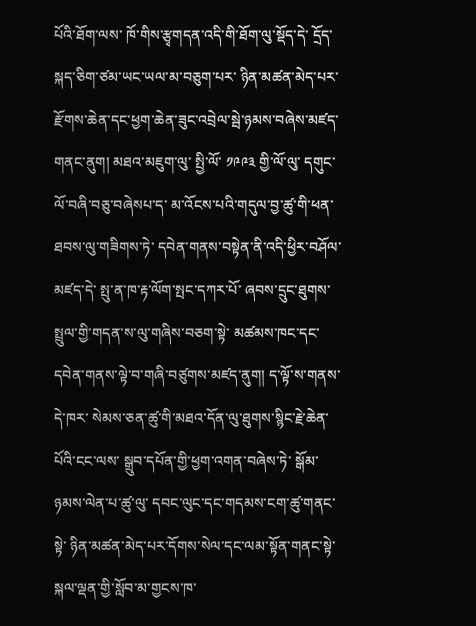པོའི་ཐོག་ལས་ ཁོ་གིས་རྩྭགདན་འདི་གི་ཐོག་ལུ་སྡོད་དེ་ དྲོད་སྐད་ཅིག་ཙམ་ཡང་ཡལ་མ་བཅུག་པར་ ཉིན་མཚན་མེད་པར་རྫོགས་ཆེན་དང་ཕྱག་ཆེན་ཟུང་འབྲེལ་སྦེ་ཉམས་བཞེས་མཛད་གནང་ནུག། མཐའ་མཇུག་ལུ་ སྤྱི་ལོ་ ༡༩༩༣ གྱི་ལོ་ལུ་ དགུང་ལོ་བཞི་བཅུ་བཞེསཔ་ད་ མ་འོངས་པའི་གདུལ་བྱ་ཚུ་གི་ཕན་ཐབས་ལུ་གཟིགས་ཏེ་ དབེན་གནས་བསྟེན་ནི་འདི་ཕྱིར་བཤོལ་མཛད་དེ་ སྤུ་ན་ཁ་རྟ་ལོག་སྤང་དཀར་པོ་ ཞབས་དྲུང་ཐུགས་སྤྲུལ་གྱི་གདན་ས་ལུ་གཞིས་བཅག་སྟེ་ མཚམས་ཁང་དང་དབེན་གནས་ལྟེ་བ་གཞི་བཙུགས་མཛད་ནུག། ད་ལྟོ་ས་གནས་དེ་ཁར་ སེམས་ཅན་ཚུ་གི་མཐའ་དོན་ལུ་ཐུགས་སྙིང་རྗེ་ཆེན་པོའི་ངང་ལས་ སྒྲུབ་དཔོན་གྱི་ཕྱག་འགན་བཞེས་ཏེ་ སྒོམ་ཉམས་ལེན་པ་ཚུ་ལུ་ དབང་ལུང་དང་གདམས་ངག་ཚུ་གནང་སྟེ་ ཉིན་མཚན་མེད་པར་དོགས་སེལ་དང་ལམ་སྟོན་གནང་སྟེ་ སྐལ་ལྡན་གྱི་སློབ་མ་གྱངས་ཁ་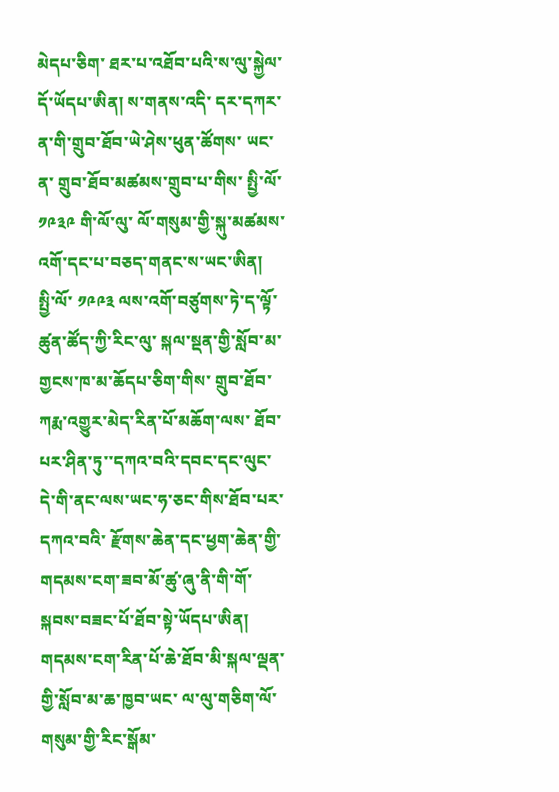མེདཔ་ཅིག་ ཐར་པ་འཐོབ་པའི་ས་ལུ་སྐྱེལ་དོ་ཡོདཔ་ཨིན། ས་གནས་འདི་ དར་དཀར་ན་གི་གྲུབ་ཐོབ་ཡེ་ཤེས་ཕུན་ཚོགས་ ཡང་ན་ གྲུབ་ཐོབ་མཚམས་གྲུབ་པ་གིས་ སྤྱི་ལོ་ ༡༩༣༩ གི་ལོ་ལུ་ ལོ་གསུམ་གྱི་སྐུ་མཚམས་འགོ་དང་པ་བཅད་གནང་ས་ཡང་ཨིན།
སྤྱི་ལོ་ ༡༩༩༣ ལས་འགོ་བཙུགས་ཏེ་ད་ལྟོ་ཚུན་ཚོད་ཀྱི་རིང་ལུ་ སྐལ་སྡན་གྱི་སློབ་མ་གྱངས་ཁ་མ་ཆོདཔ་ཅིག་གིས་ གྲུབ་ཐོབ་ཀརྨ་འགྱུར་མེད་རིན་པོ་མཆོག་ལས་ ཐོབ་པར་ཤིན་ཏུ་་དཀའ་བའི་དབང་དང་ལུང་ དེ་གི་ནང་ལས་ཡང་ཧ་ཅང་གིས་ཐོབ་པར་དཀའ་བའི་ རྫོགས་ཆེན་དང་ཕྱག་ཆེན་གྱི་གདམས་ངག་ཟབ་མོ་ཚུ་ཞུ་ནི་གི་གོ་སྐབས་བཟང་པོ་ཐོབ་སྟེ་ཡོདཔ་ཨིན། གདམས་ངག་རིན་པོ་ཆེ་ཐོབ་མི་སྐལ་ལྡན་གྱི་སློབ་མ་ཆ་ཁྱབ་ཡང་ ལ་ལུ་གཅིག་ལོ་གསུམ་གྱི་རིང་སྒོམ་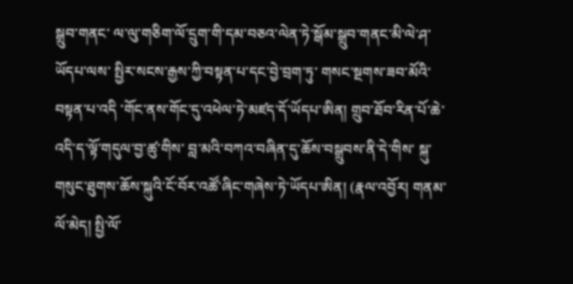སྒྲུབ་གནང་ ལ་ལུ་གཅིག་ལོ་དྲུག་གི་དམ་བཅའ་ལེན་ཏེ་སྒོམ་སྒྲུབ་གནང་མི་ལེ་ཤ་ཡོདཔ་ལས་ སྤྱིར་སངས་རྒྱས་ཀྱི་བསྟན་པ་དང་བྱེ་བྲག་ཏུ་ གསང་སྔགས་ཟབ་མོའི་བསྟན་པ་འདི ་གོང་ནས་གོང་དུ་འཕེལ་ཏེ་མཛད་དོ་ཡོདཔ་ཨིན། གྲུབ་ཐོབ་རིན་པོ་ཆེ་འདི་ད་ལྟོ་གདུལ་བྱ་ཚུ་གིས་ བླ་མའི་བཀའ་བཞིན་དུ་ཆོས་བསྒྲུབས་ནི་དེ་གིས་ སྐུ་གསུང་ཐུགས་ཆོས་སྐུའི་ངོ་བོར་འཚོ་ཞིང་གཞེས་ཏེ་ཡོདཔ་ཨིན། (རྣལ་འབྱོར། གནམ་ལོ་མེད། སྤྱི་ལོ་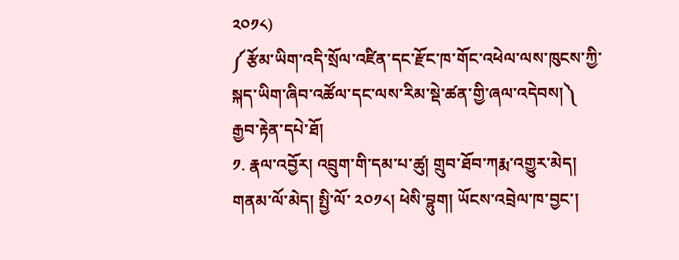༢༠༡༨)
༼རྩོམ་ཡིག་འདི་སྲོལ་འཛིན་དང་རྫོང་ཁ་གོང་འཕེལ་ལས་ཁུངས་ཀྱི་སྐད་ཡིག་ཞིབ་འཚོལ་དང་ལས་རིམ་སྡེ་ཚན་གྱི་ཞལ་འདེབས།༽
རྒྱབ་རྟེན་དཔེ་ཐོ།
༡. རྣལ་འབྱོར། འབྲུག་གི་དམ་པ་ཚུ། གྲུབ་ཐོབ་ཀརྨ་འགྱུར་མེད། གནམ་ལོ་མེད། སྤྱི་ལོ་ ༢༠༡༨། ཕེསི་བྷུག། ཡོངས་འབྲེལ་ཁ་བྱང་།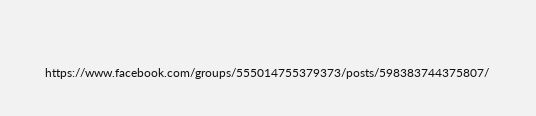https://www.facebook.com/groups/555014755379373/posts/598383744375807/